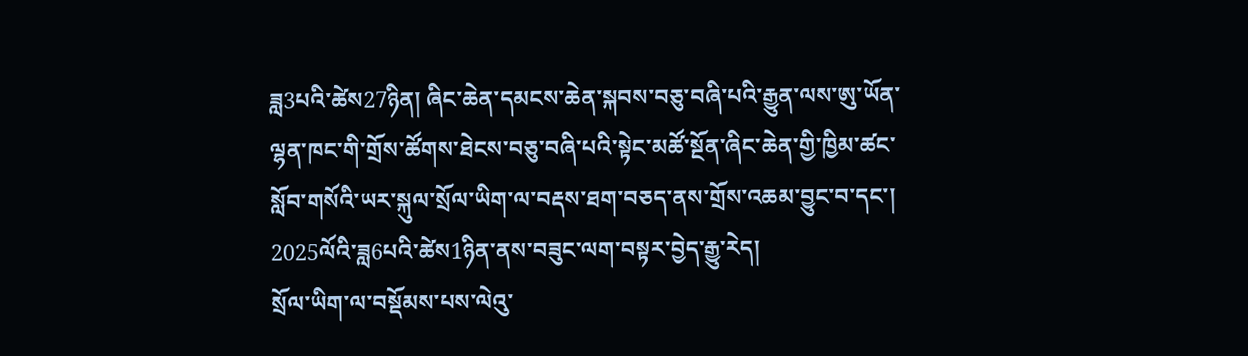ཟླ3པའི་ཚེས27ཉིན། ཞིང་ཆེན་དམངས་ཆེན་སྐབས་བཅུ་བཞི་པའི་རྒྱུན་ལས་ཨུ་ཡོན་ལྷན་ཁང་གི་གྲོས་ཚོགས་ཐེངས་བཅུ་བཞི་པའི་སྟེང་མཚོ་སྔོན་ཞིང་ཆེན་གྱི་ཁྱིམ་ཚང་སློབ་གསོའི་ཡར་སྐུལ་སྲོལ་ཡིག་ལ་བརྡས་ཐག་བཅད་ནས་གྲོས་འཆམ་བྱུང་བ་དང་། 2025ལོའི་ཟླ6པའི་ཚེས1ཉིན་ནས་བཟུང་ལག་བསྟར་བྱེད་རྒྱུ་རེད།
སྲོལ་ཡིག་ལ་བསྡོམས་པས་ལེའུ་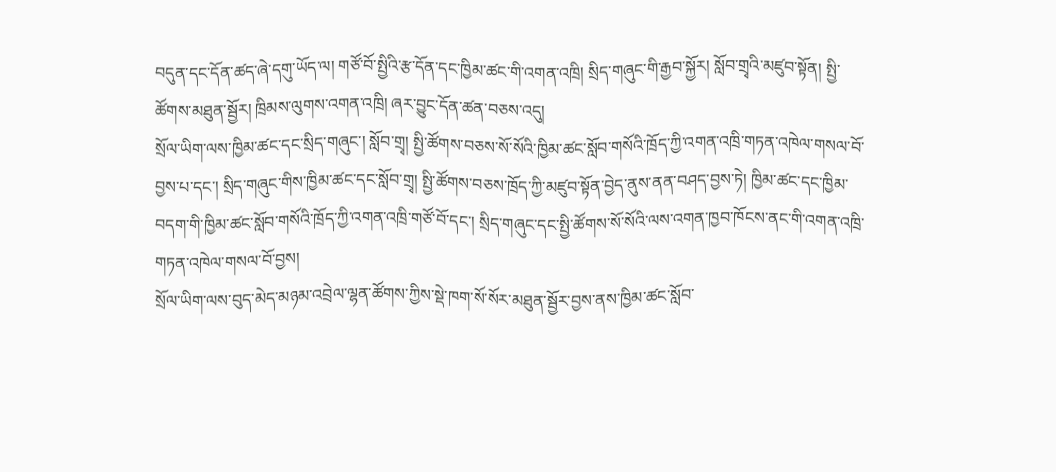བདུན་དང་དོན་ཚད་ཞེ་དགུ་ཡོད་ལ། གཙོ་བོ་སྤྱིའི་རྩ་དོན་དང་ཁྱིམ་ཚང་གི་འགན་འཁྲི། སྲིད་གཞུང་གི་རྒྱབ་སྐྱོར། སློབ་གྲྭའི་མཛུབ་སྟོན། སྤྱི་ཚོགས་མཐུན་སྦྱོར། ཁྲིམས་ལུགས་འགན་འཁྲི། ཞར་བྱུང་དོན་ཚན་བཅས་འདུ།
སྲོལ་ཡིག་ལས་ཁྱིམ་ཚང་དང་སྲིད་གཞུང་། སློབ་གྲྭ། སྤྱི་ཚོགས་བཅས་སོ་སོའི་ཁྱིམ་ཚང་སློབ་གསོའི་ཁྲོད་ཀྱི་འགན་འཁྲི་གཏན་འཁེལ་གསལ་བོ་བྱས་པ་དང་། སྲིད་གཞུང་གིས་ཁྱིམ་ཚང་དང་སློབ་གྲྭ། སྤྱི་ཚོགས་བཅས་ཁྲོད་ཀྱི་མཛུབ་སྟོན་བྱེད་ནུས་ནན་བཤད་བྱས་ཏེ། ཁྱིམ་ཚང་དང་ཁྱིམ་བདག་གི་ཁྱིམ་ཚང་སློབ་གསོའི་ཁྲོད་ཀྱི་འགན་འཁྲི་གཙོ་བོ་དང་། སྲིད་གཞུང་དང་སྤྱི་ཚོགས་སོ་སོའི་ལས་འགན་ཁྱབ་ཁོངས་ནང་གི་འགན་འཁྲི་གཏན་འཁེལ་གསལ་བོ་བྱས།
སྲོལ་ཡིག་ལས་བུད་མེད་མཉམ་འབྲེལ་ལྷན་ཚོགས་ཀྱིས་སྡེ་ཁག་སོ་སོར་མཐུན་སྦྱོར་བྱས་ནས་ཁྱིམ་ཚང་སློབ་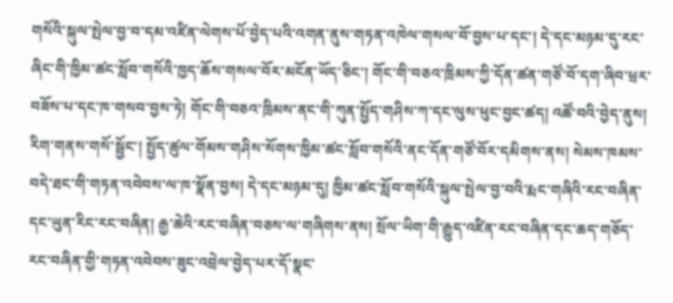གསོའི་སྐུལ་སྤེལ་བྱ་བ་དམ་འཛིན་ལེགས་པོ་བྱེད་པའི་འགན་ནུས་གཏན་འཁེལ་གསལ་བོ་བྱས་པ་དང་། དེ་དང་མཉམ་དུ་རང་ཞིང་གི་ཁྱིམ་ཚང་སློབ་གསོའི་ཁྱད་ཆོས་གསལ་བོར་མངོན་ཡོད་ཅིང་། གོང་གི་བཅའ་ཁྲིམས་ཀྱི་དོན་ཚན་གཙོ་བོ་དག་ཞིབ་ཕྲར་བཟོས་པ་དང་ཁ་གསབ་བྱས་ཏེ། གོང་གི་བཅའ་ཁྲིམས་ནང་གི་ཀུན་སྤྱོད་གཤིས་ཀ་དང་ལུས་ཕུང་བྱང་ཚད། འཚོ་བའི་བྱེད་ནུས། རིག་གནས་གསོ་སྦྱོང་། སྤྱོད་ཚུལ་གོམས་གཤིས་སོགས་ཁྱིམ་ཚང་སློབ་གསོའི་ནང་དོན་གཙོ་བོར་དམིགས་ནས། སེམས་ཁམས་བདེ་ཐང་གི་གཏན་འབེབས་ལ་ཁ་སྣོན་བྱས། དེ་དང་མཉམ་དུ། ཁྱིམ་ཚང་སློབ་གསོའི་སྐུལ་སྤེལ་བྱ་བའི་རྨང་གཞིའི་རང་བཞིན་དང་ཡུན་རིང་རང་བཞིན། རྒྱ་ཆེའི་རང་བཞིན་བཅས་ལ་གཞིགས་ནས། སྲོལ་ཡིག་གི་རྒྱུད་འཛིན་རང་བཞིན་དང་ཆད་གཅོད་རང་བཞིན་གྱི་གཏན་འབེབས་ཟུང་འབྲེལ་བྱེད་པར་དོ་སྣང་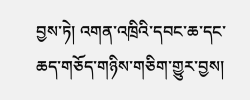བྱས་ཏེ། འགན་འཁྲིའི་དབང་ཆ་དང་ཆད་གཅོད་གཉིས་གཅིག་གྱུར་བྱས།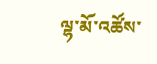ལྷ་མོ་འཚོས་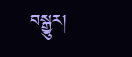བསྒྱུར།